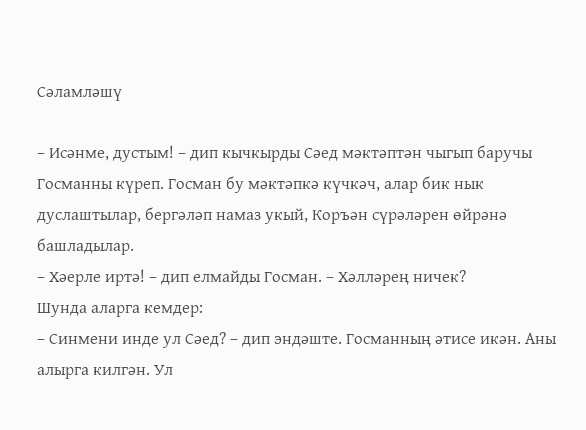Сәламләшү

– Исәнме, дустым! – дип кычкырды Сәед мәктәптән чыгып баручы Госманны күреп. Госман бу мәктәпкә күчкәч, алар бик нык дуслаштылар, бергәләп намаз укый, Коръән сүрәләрен өйрәнә башладылар.
– Хәерле иртә! – дип елмайды Госман. – Хәлләрең ничек?
Шунда аларга кемдер:
– Синмени инде ул Сәед? – дип эндәште. Госманның әтисе икән. Аны алырга килгән. Ул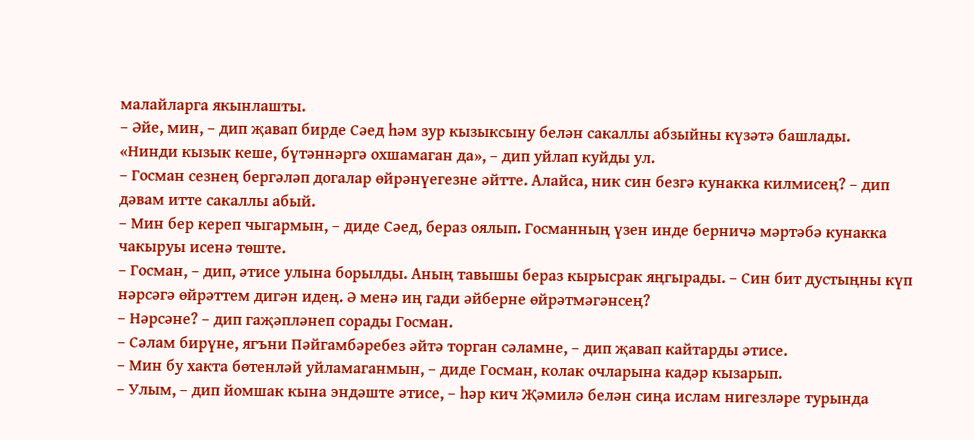малайларга якынлашты.
– Әйе, мин, – дип җавап бирде Сәед һәм зур кызыксыну белән сакаллы абзыйны күзәтә башлады.
«Нинди кызык кеше, бүтәннәргә охшамаган да», – дип уйлап куйды ул.
– Госман сезнең бергәләп догалар өйрәнүегезне әйтте. Алайса, ник син безгә кунакка килмисең? – дип дәвам итте сакаллы абый.
– Мин бер кереп чыгармын, – диде Сәед, бераз оялып. Госманның үзен инде берничә мәртәбә кунакка чакыруы исенә төште.
– Госман, – дип, әтисе улына борылды. Аның тавышы бераз кырысрак яңгырады. – Син бит дустыңны күп нәрсәгә өйрәттем дигән идең. Ә менә иң гади әйберне өйрәтмәгәнсең?
– Нәрсәне? – дип гаҗәпләнеп сорады Госман.
– Сәлам бирүне, ягъни Пәйгамбәребез әйтә торган сәламне, – дип җавап кайтарды әтисе.
– Мин бу хакта бөтенләй уйламаганмын, – диде Госман, колак очларына кадәр кызарып.
– Улым, – дип йомшак кына эндәште әтисе, – һәр кич Җәмилә белән сиңа ислам нигезләре турында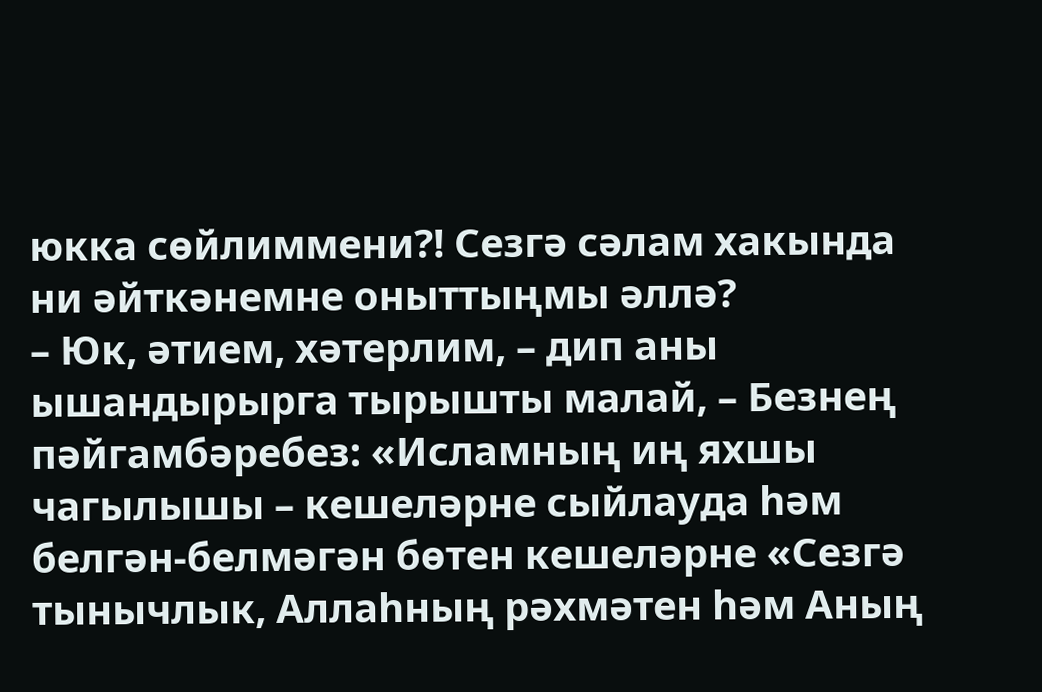юкка сөйлиммени?! Сезгә сәлам хакында ни әйткәнемне оныттыңмы әллә?
– Юк, әтием, хәтерлим, – дип аны ышандырырга тырышты малай, – Безнең пәйгамбәребез: «Исламның иң яхшы чагылышы – кешеләрне сыйлауда һәм белгән-белмәгән бөтен кешеләрне «Сезгә тынычлык, Аллаһның рәхмәтен һәм Аның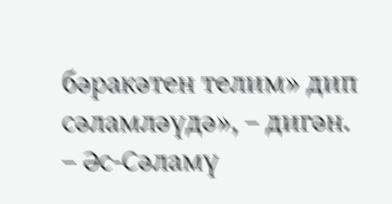бәракәтен телим» дип сәламләүдә», – дигән.
– Әс-Сәламү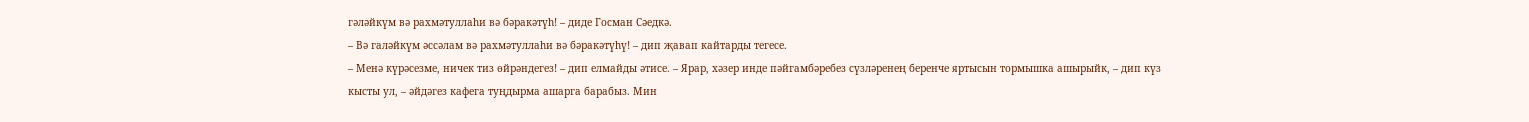гәләйкүм вә рахмәтуллаһи вә бәракәтүһ! – диде Госман Сәедкә.
– Вә галәйкүм әссәлам вә рахмәтуллаһи вә бәракәтүһү! – дип җавап кайтарды тегесе.
– Менә күрәсезме, ничек тиз өйрәндегез! – дип елмайды әтисе. – Ярар, хәзер инде пәйгамбәребез сүзләренең беренче яртысын тормышка ашырыйк, – дип күз кысты ул, – әйдәгез кафега туңдырма ашарга барабыз. Мин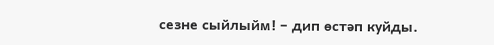сезне сыйлыйм! – дип өстәп куйды.